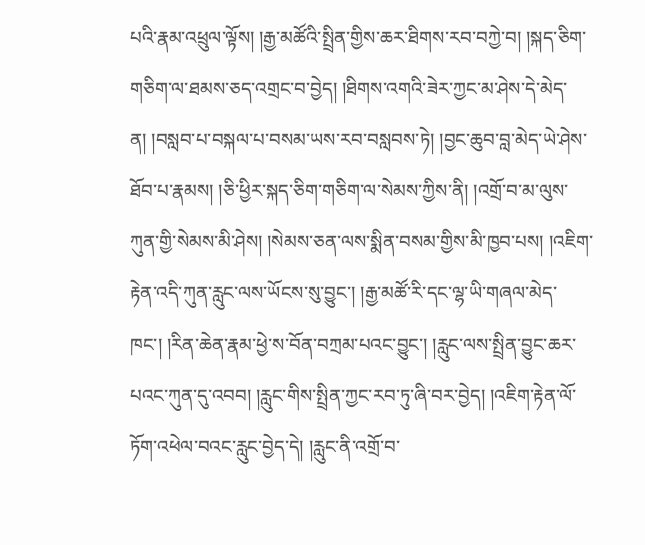པའི་རྣམ་འཕྲུལ་ལྟོས། །རྒྱ་མཚོའི་སྤྲིན་གྱིས་ཆར་ཐིགས་རབ་བཀྱེ་བ། །སྐད་ཅིག་གཅིག་ལ་ཐམས་ཅད་འགྲང་བ་བྱེད། །ཐིགས་འགའི་ཟེར་ཀྱང་མ་ཤེས་དེ་མེད་ན། །བསླབ་པ་བསྐལ་པ་བསམ་ཡས་རབ་བསླབས་ཏེ། །བྱང་ཆུབ་བླ་མེད་ཡེ་ཤེས་ཐོབ་པ་རྣམས། །ཅི་ཕྱིར་སྐད་ཅིག་གཅིག་ལ་སེམས་ཀྱིས་ནི། །འགྲོ་བ་མ་ལུས་ཀུན་གྱི་སེམས་མི་ཤེས། །སེམས་ཅན་ལས་སྨིན་བསམ་གྱིས་མི་ཁྱབ་པས། །འཇིག་རྟེན་འདི་ཀུན་རླུང་ལས་ཡོངས་སུ་བྱུང་། །རྒྱ་མཚོ་རི་དང་ལྷ་ཡི་གཞལ་མེད་ཁང་། །རིན་ཆེན་རྣམ་ཕྱེ་ས་བོན་བཀྲམ་པའང་བྱུང་། །རླུང་ལས་སྤྲིན་བྱུང་ཆར་པའང་ཀུན་དུ་འབབ། །རླུང་གིས་སྤྲིན་ཀྱང་རབ་ཏུ་ཞི་བར་བྱེད། །འཇིག་རྟེན་ལོ་ཏོག་འཕེལ་བའང་རླུང་བྱེད་དེ། །རླུང་ནི་འགྲོ་བ་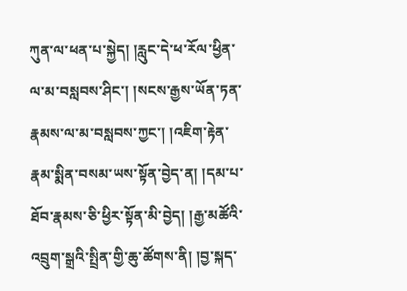ཀུན་ལ་ཕན་པ་སྐྱེད། །རླུང་དེ་ཕ་རོལ་ཕྱིན་ལ་མ་བསླབས་ཤིང་། །སངས་རྒྱས་ཡོན་ཏན་རྣམས་ལ་མ་བསླབས་ཀྱང་། །འཇིག་རྟེན་རྣམ་སྨིན་བསམ་ཡས་སྟོན་བྱེད་ན། །དམ་པ་ཐོབ་རྣམས་ཅི་ཕྱིར་སྟོན་མི་བྱེད། །རྒྱ་མཚོའི་འབྲུག་སྒྲའི་སྤྲིན་གྱི་ཆུ་ཚོགས་ནི། །བྱ་སྐད་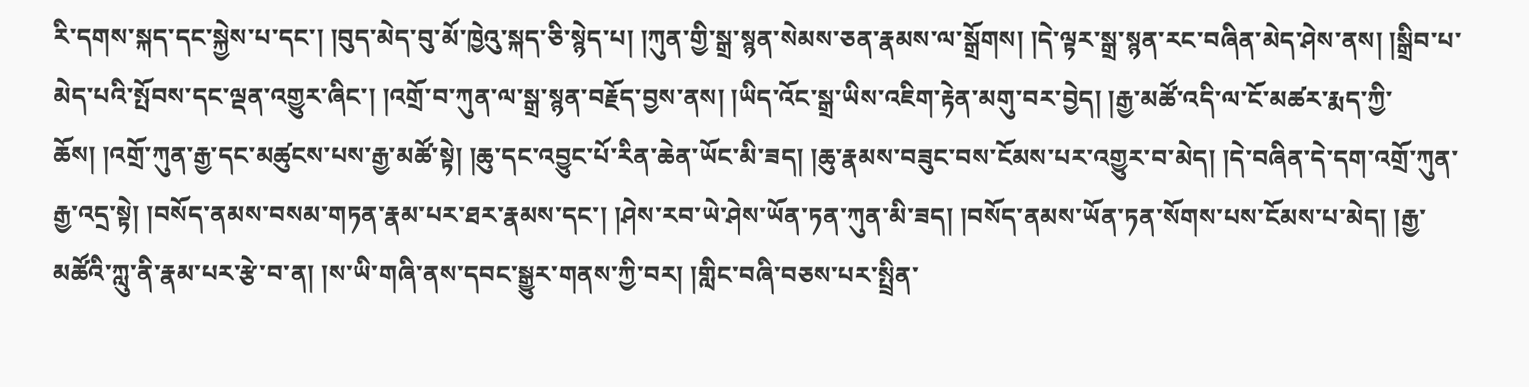རི་དགས་སྐད་དང་སྐྱེས་པ་དང་། །བུད་མེད་བུ་མོ་ཁྱེའུ་སྐད་ཅི་སྙེད་པ། །ཀུན་གྱི་སྒྲ་སྙན་སེམས་ཅན་རྣམས་ལ་སྒྲོགས། །དེ་ལྟར་སྒྲ་སྙན་རང་བཞིན་མེད་ཤེས་ནས། །སྒྲིབ་པ་མེད་པའི་སྤོབས་དང་ལྡན་འགྱུར་ཞིང་། །འགྲོ་བ་ཀུན་ལ་སྒྲ་སྙན་བརྗོད་བྱས་ནས། །ཡིད་འོང་སྒྲ་ཡིས་འཇིག་རྟེན་མགུ་བར་བྱེད། །རྒྱ་མཚོ་འདི་ལ་ངོ་མཚར་རྨད་ཀྱི་ཆོས། །འགྲོ་ཀུན་རྒྱ་དང་མཚུངས་པས་རྒྱ་མཚོ་སྟེ། །ཆུ་དང་འབྱུང་པོ་རིན་ཆེན་ཡོང་མི་ཟད། །ཆུ་རྣམས་བཟུང་བས་ངོམས་པར་འགྱུར་བ་མེད། །དེ་བཞིན་དེ་དག་འགྲོ་ཀུན་རྒྱ་འདྲ་སྟེ། །བསོད་ནམས་བསམ་གཏན་རྣམ་པར་ཐར་རྣམས་དང་། །ཤེས་རབ་ཡེ་ཤེས་ཡོན་ཏན་ཀུན་མི་ཟད། །བསོད་ནམས་ཡོན་ཏན་སོགས་པས་ངོམས་པ་མེད། །རྒྱ་མཚོའི་ཀླུ་ནི་རྣམ་པར་རྩེ་བ་ན། །ས་ཡི་གཞི་ནས་དབང་སྒྱུར་གནས་ཀྱི་བར། །གླིང་བཞི་བཅས་པར་སྤྲིན་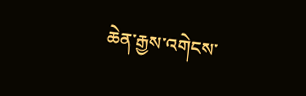ཆེན་རྒྱས་འགེངས་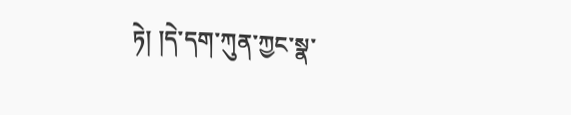ཏེ། །དེ་དག་ཀུན་ཀྱང་སྣ་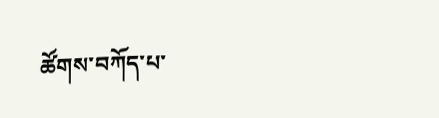ཚོགས་བཀོད་པ་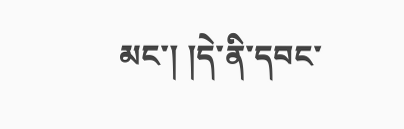མང་། །དེ་ནི་དབང་